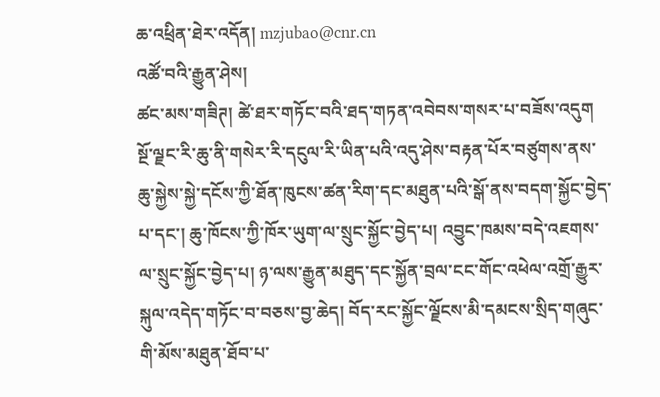ཆ་འཕྲིན་ཐེར་འདོན། mzjubao@cnr.cn
འཚོ་བའི་རྒྱུན་ཤེས།
ཚང་མས་གཟིཊ། ཚེ་ཐར་གཏོང་བའི་ཐད་གཏན་འབེབས་གསར་པ་བཟོས་འདུག
སྔོ་ལྗང་རི་ཆུ་ནི་གསེར་རི་དངུལ་རི་ཡིན་པའི་འདུ་ཤེས་བརྟན་པོར་བཙུགས་ནས་ཆུ་སྐྱེས་སྐྱེ་དངོས་ཀྱི་ཐོན་ཁུངས་ཚན་རིག་དང་མཐུན་པའི་སྒོ་ནས་བདག་སྐྱོང་བྱེད་པ་དང་། ཆུ་ཁོངས་ཀྱི་ཁོར་ཡུག་ལ་སྲུང་སྐྱོང་བྱེད་པ། འབྱུང་ཁམས་བདེ་འཇགས་ལ་སྲུང་སྐྱོང་བྱེད་པ། ཉ་ལས་རྒྱུན་མཐུད་དང་སྐྱོན་བྲལ་ངང་གོང་འཕེལ་འགྲོ་རྒྱུར་སྐུལ་འདེད་གཏོང་བ་བཅས་བྱ་ཆེད། བོད་རང་སྐྱོང་ལྗོངས་མི་དམངས་སྲིད་གཞུང་གི་མོས་མཐུན་ཐོབ་པ་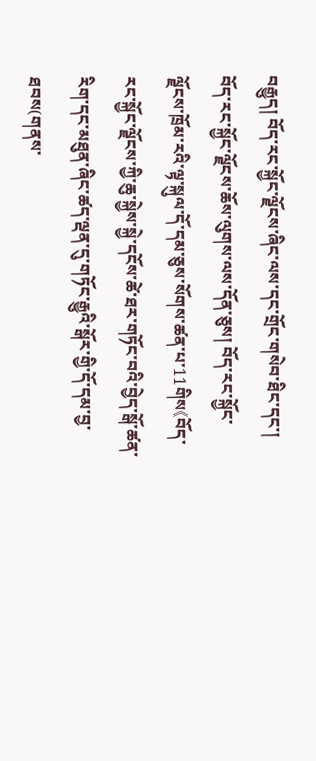བརྒྱུད། བོད་རང་སྐྱོང་ལྗོངས་ཞིང་ལས་དང་གྲོང་གསེབ་ཐིང་དང་། བོད་རང་སྐྱོང་ལྗོངས་ཆོས་ལུགས་ལས་དོན་ཅུས། བོད་རང་སྐྱོང་ལྗོངས་ཁྲོམ་རའི་ལྟ་སྐུལ་དོ་དམ་ཅུས་སོགས་ཚན་པ་11གིས《བོད་རང་སྐྱོང་ལྗོངས་ཀྱི་ཆུ་སྐྱེས་སྐྱེ་དངོས་ཚེ་ཐར་གཏོང་བའི་བྱེད་སྒོ་ཚན་རིག་དང་མཐུན་ཞིང་ཚད་ལྡན་དུ་གཏོང་རྒྱུའི་སྒོར་གྱི་དོ་དམ་བྱ་ཐབས(གནས་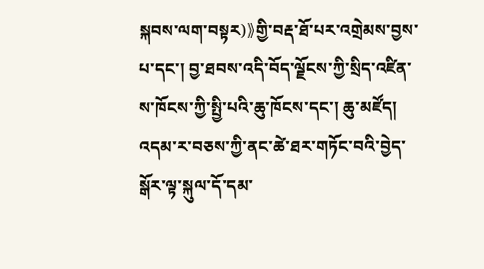སྐབས་ལག་བསྟར)》གྱི་བརྡ་ཐོ་པར་འགྲེམས་བྱས་པ་དང་། བྱ་ཐབས་འདི་བོད་ལྗོངས་ཀྱི་སྲིད་འཛིན་ས་ཁོངས་ཀྱི་སྤྱི་པའི་ཆུ་ཁོངས་དང་། ཆུ་མཛོད། འདམ་ར་བཅས་ཀྱི་ནང་ཚེ་ཐར་གཏོང་བའི་བྱེད་སྒོར་ལྟ་སྐུལ་དོ་དམ་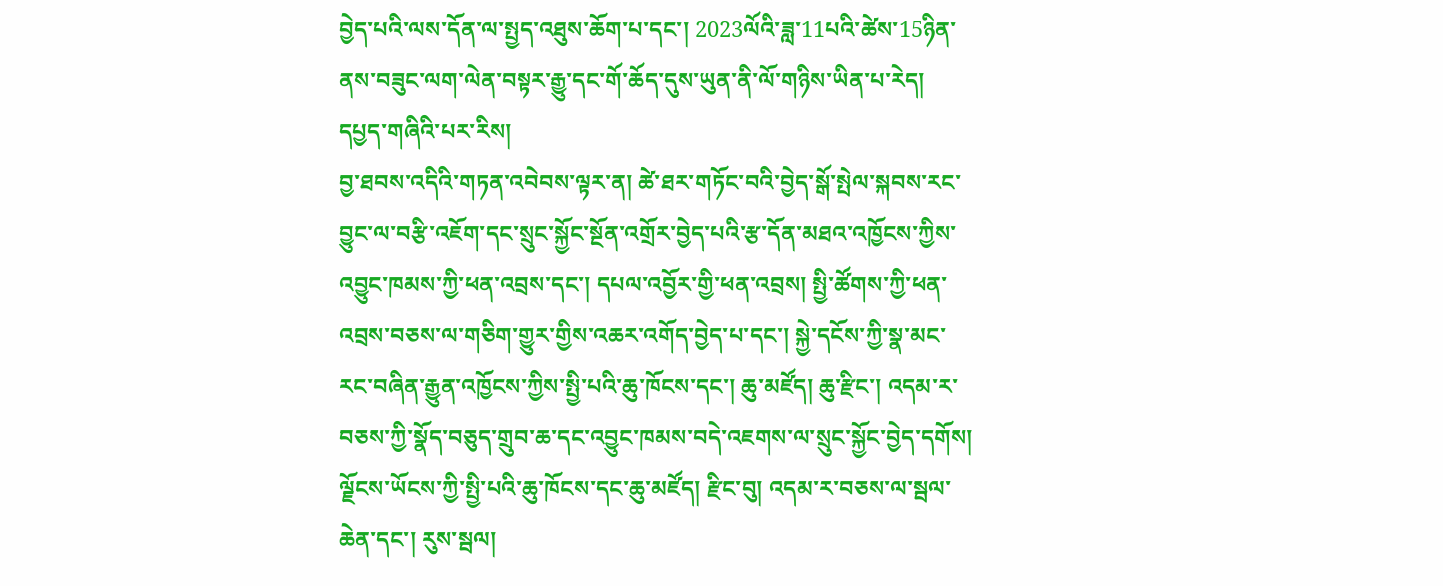བྱེད་པའི་ལས་དོན་ལ་སྤྱད་འཐུས་ཆོག་པ་དང་། 2023ལོའི་ཟླ་11པའི་ཚེས་15ཉིན་ནས་བཟུང་ལག་ལེན་བསྟར་རྒྱུ་དང་གོ་ཆོད་དུས་ཡུན་ནི་ལོ་གཉིས་ཡིན་པ་རེད།
དཔྱད་གཞིའི་པར་རིས།
བྱ་ཐབས་འདིའི་གཏན་འབེབས་ལྟར་ན། ཚེ་ཐར་གཏོང་བའི་བྱེད་སྒོ་སྤེལ་སྐབས་རང་བྱུང་ལ་བརྩི་འཇོག་དང་སྲུང་སྐྱོང་སྔོན་འགྲོར་བྱེད་པའི་རྩ་དོན་མཐའ་འཁྱོངས་ཀྱིས་འབྱུང་ཁམས་ཀྱི་ཕན་འབྲས་དང་། དཔལ་འབྱོར་གྱི་ཕན་འབྲས། སྤྱི་ཚོགས་ཀྱི་ཕན་འབྲས་བཅས་ལ་གཅིག་གྱུར་གྱིས་འཆར་འགོད་བྱེད་པ་དང་། སྐྱེ་དངོས་ཀྱི་སྣ་མང་རང་བཞིན་རྒྱུན་འཁྱོངས་ཀྱིས་སྤྱི་པའི་ཆུ་ཁོངས་དང་། ཆུ་མཛོད། ཆུ་རྫིང་། འདམ་ར་བཅས་ཀྱི་སྣོད་བཅུད་གྲུབ་ཆ་དང་འབྱུང་ཁམས་བདེ་འཇགས་ལ་སྲུང་སྐྱོང་བྱེད་དགོས། ལྗོངས་ཡོངས་ཀྱི་སྤྱི་པའི་ཆུ་ཁོངས་དང་ཆུ་མཛོད། རྫིང་བུ། འདམ་ར་བཅས་ལ་སྦལ་ཆེན་དང་། རུས་སྦལ།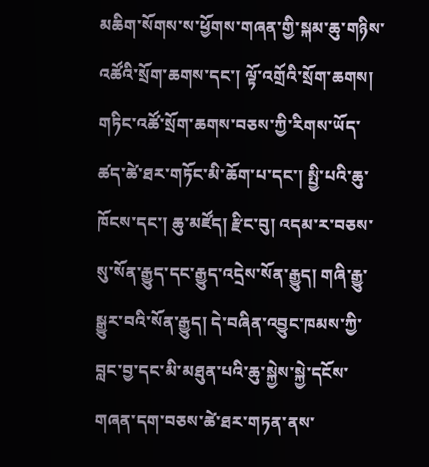མཆིག་སོགས་ས་ཕྱོགས་གཞན་གྱི་སྐམ་ཆུ་གཉིས་འཚོའི་སྲོག་ཆགས་དང་། ལྟོ་འགྲོའི་སྲོག་ཆགས། གཏིང་འཚོ་སྲོག་ཆགས་བཅས་ཀྱི་རིགས་ཡོད་ཚད་ཚེ་ཐར་གཏོང་མི་ཆོག་པ་དང་། སྤྱི་པའི་ཆུ་ཁོངས་དང་། ཆུ་མཛོད། རྫིང་བུ། འདམ་ར་བཅས་སུ་སོན་རྒྱུད་དང་རྒྱུད་འདྲེས་སོན་རྒྱུད། གཞི་རྒྱུ་སྒྱུར་བའི་སོན་རྒྱུད། དེ་བཞིན་འབྱུང་ཁམས་ཀྱི་བླང་བྱ་དང་མི་མཐུན་པའི་ཆུ་སྐྱེས་སྐྱེ་དངོས་གཞན་དག་བཅས་ཚེ་ཐར་གཏན་ནས་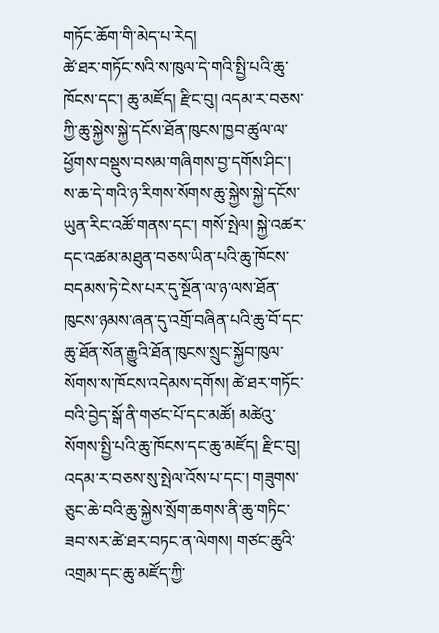གཏོང་ཆོག་གི་མེད་པ་རེད།
ཚེ་ཐར་གཏོང་སའི་ས་ཁུལ་དེ་གའི་སྤྱི་པའི་ཆུ་ཁོངས་དང་། ཆུ་མཛོད། རྫིང་བུ། འདམ་ར་བཅས་ཀྱི་ཆུ་སྐྱེས་སྐྱེ་དངོས་ཐོན་ཁུངས་ཁྱབ་ཚུལ་ལ་ཕྱོགས་བསྡུས་བསམ་གཞིགས་བྱ་དགོས་ཤིང་། ས་ཆ་དེ་གའི་ཉ་རིགས་སོགས་ཆུ་སྐྱེས་སྐྱེ་དངོས་ཡུན་རིང་འཚོ་གནས་དང་། གསོ་སྤེལ། སྐྱེ་འཚར་དང་འཚམ་མཐུན་བཅས་ཡིན་པའི་ཆུ་ཁོངས་བདམས་ཏེ་ངེས་པར་དུ་སྔོན་ལ་ཉ་ལས་ཐོན་ཁུངས་ཉམས་ཞན་དུ་འགྲོ་བཞིན་པའི་ཆུ་བོ་དང་ཆུ་ཐོན་སོན་རྒྱུའི་ཐོན་ཁུངས་སྲུང་སྐྱོབ་ཁུལ་སོགས་ས་ཁོངས་འདེམས་དགོས། ཚེ་ཐར་གཏོང་བའི་བྱེད་སྒོ་ནི་གཙང་པོ་དང་མཚོ། མཚེའུ་སོགས་སྤྱི་པའི་ཆུ་ཁོངས་དང་ཆུ་མཛོད། རྫིང་བུ། འདམ་ར་བཅས་སུ་སྤེལ་འོས་པ་དང་། གཟུགས་ཅུང་ཆེ་བའི་ཆུ་སྐྱེས་སྲོག་ཆགས་ནི་ཆུ་གཏིང་ཟབ་སར་ཚེ་ཐར་བཏང་ན་ལེགས། གཙང་ཆུའི་འགྲམ་དང་ཆུ་མཛོད་ཀྱི་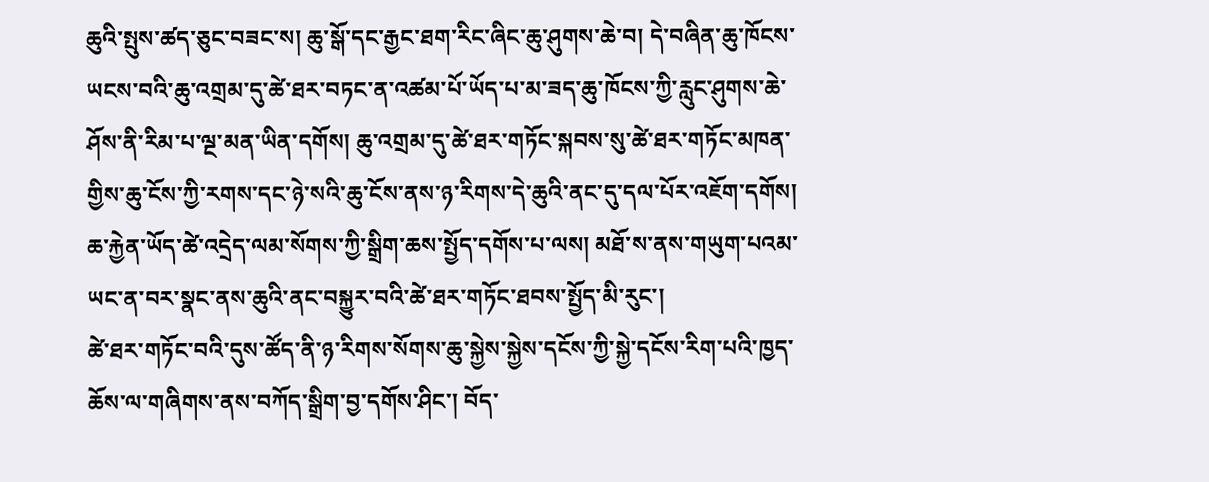ཆུའི་སྤུས་ཚད་ཅུང་བཟང་ས། ཆུ་སྒོ་དང་རྒྱང་ཐག་རིང་ཞིང་ཆུ་ཤུགས་ཆེ་བ། དེ་བཞིན་ཆུ་ཁོངས་ཡངས་བའི་ཆུ་འགྲམ་དུ་ཚེ་ཐར་བཏང་ན་འཚམ་པོ་ཡོད་པ་མ་ཟད་ཆུ་ཁོངས་ཀྱི་རླུང་ཤུགས་ཆེ་ཤོས་ནི་རིམ་པ་ལྔ་མན་ཡིན་དགོས། ཆུ་འགྲམ་དུ་ཚེ་ཐར་གཏོང་སྐབས་སུ་ཚེ་ཐར་གཏོང་མཁན་གྱིས་ཆུ་ངོས་ཀྱི་རགས་དང་ཉེ་སའི་ཆུ་ངོས་ནས་ཉ་རིགས་དེ་ཆུའི་ནང་དུ་དལ་པོར་འཇོག་དགོས། ཆ་རྐྱེན་ཡོད་ཚེ་འདྲེད་ལམ་སོགས་ཀྱི་སྒྲིག་ཆས་སྤྱོད་དགོས་པ་ལས། མཐོ་ས་ནས་གཡུག་པའམ་ཡང་ན་བར་སྣང་ནས་ཆུའི་ནང་བསྐྱུར་བའི་ཚེ་ཐར་གཏོང་ཐབས་སྤྱོད་མི་རུང་།
ཚེ་ཐར་གཏོང་བའི་དུས་ཚོད་ནི་ཉ་རིགས་སོགས་ཆུ་སྐྱེས་སྐྱེས་དངོས་ཀྱི་སྐྱེ་དངོས་རིག་པའི་ཁྱད་ཆོས་ལ་གཞིགས་ནས་བཀོད་སྒྲིག་བྱ་དགོས་ཤིང་། བོད་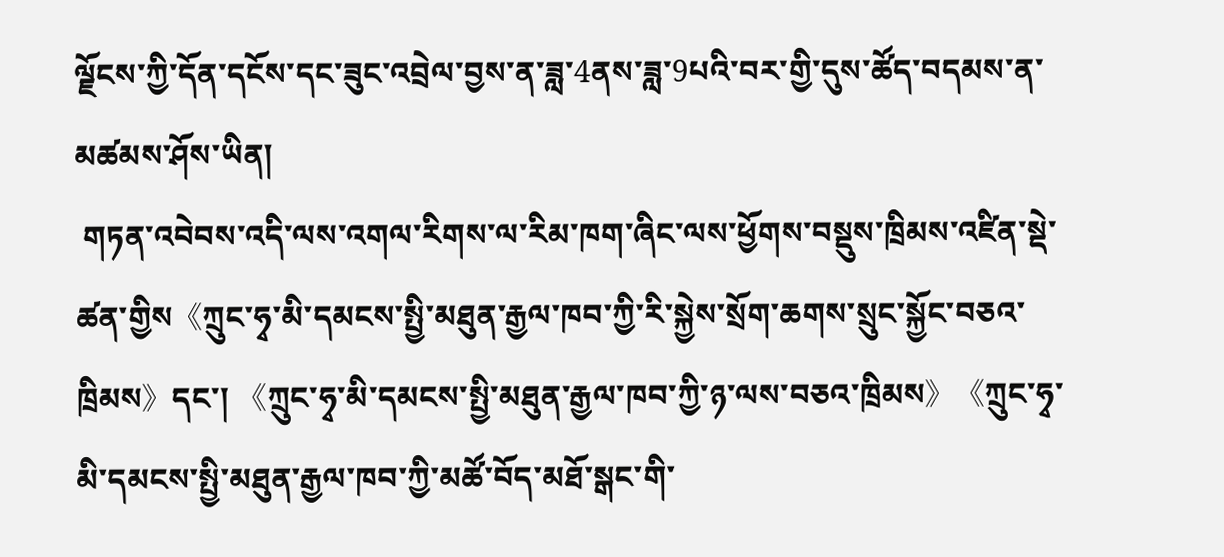ལྗོངས་ཀྱི་དོན་དངོས་དང་ཟུང་འབྲེལ་བྱས་ན་ཟླ་4ནས་ཟླ་9པའི་བར་གྱི་དུས་ཚོད་བདམས་ན་མཚམས་ཤོས་ཡིན།
 གཏན་འབེབས་འདི་ལས་འགལ་རིགས་ལ་རིམ་ཁག་ཞིང་ལས་ཕྱོགས་བསྡུས་ཁྲིམས་འཛིན་སྡེ་ཚན་གྱིས《ཀྲུང་ཧྭ་མི་དམངས་སྤྱི་མཐུན་རྒྱལ་ཁབ་ཀྱི་རི་སྐྱེས་སྲོག་ཆགས་སྲུང་སྐྱོང་བཅའ་ཁྲིམས》དང་། 《ཀྲུང་ཧྭ་མི་དམངས་སྤྱི་མཐུན་རྒྱལ་ཁབ་ཀྱི་ཉ་ལས་བཅའ་ཁྲིམས》《ཀྲུང་ཧྭ་མི་དམངས་སྤྱི་མཐུན་རྒྱལ་ཁབ་ཀྱི་མཚོ་བོད་མཐོ་སྒང་གི་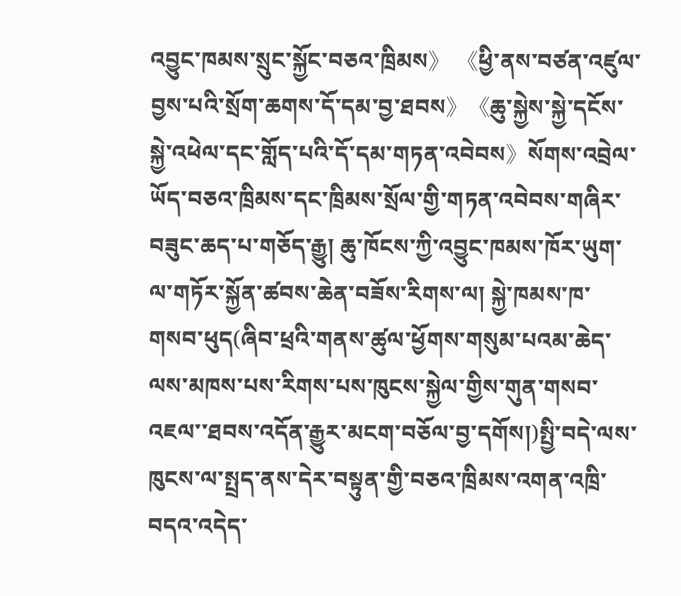འབྱུང་ཁམས་སྲུང་སྐྱོང་བཅའ་ཁྲིམས》 《ཕྱི་ནས་བཙན་འཛུལ་བྱས་པའི་སྲོག་ཆགས་དོ་དམ་བྱ་ཐབས》《ཆུ་སྐྱེས་སྐྱེ་དངོས་སྐྱེ་འཕེལ་དང་གློད་པའི་དོ་དམ་གཏན་འབེབས》སོགས་འབྲེལ་ཡོད་བཅའ་ཁྲིམས་དང་ཁྲིམས་སྲོལ་གྱི་གཏན་འབེབས་གཞིར་བཟུང་ཆད་པ་གཅོད་རྒྱུ། ཆུ་ཁོངས་ཀྱི་འབྱུང་ཁམས་ཁོར་ཡུག་ལ་གཏོར་སྐྱོན་ཚབས་ཆེན་བཟོས་རིགས་ལ། སྐྱེ་ཁམས་ཁ་གསབ་ཕུད(ཞིབ་ཕྲའི་གནས་ཚུལ་ཕྱོགས་གསུམ་པའམ་ཆེད་ལས་མཁས་པས་རིགས་པས་ཁུངས་སྐྱེལ་གྱིས་གུན་གསབ་འཇལ་་ཐབས་འདོན་རྒྱུར་མངག་བཅོལ་བྱ་དགོས།)སྤྱི་བདེ་ལས་ཁུངས་ལ་སྤྲད་ནས་དེར་བསྟུན་གྱི་བཅའ་ཁྲིམས་འགན་འཁྲི་བདའ་འདེད་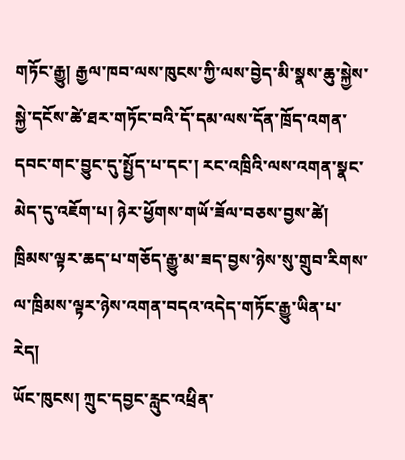གཏོང་རྒྱུ། རྒྱལ་ཁབ་ལས་ཁུངས་ཀྱི་ལས་བྱེད་མི་སྣས་ཆུ་སྐྱེས་སྐྱེ་དངོས་ཚེ་ཐར་གཏོང་བའི་དོ་དམ་ལས་དོན་ཁྲོད་འགན་དབང་གང་བྱུང་དུ་སྤྱོད་པ་དང་། རང་འཁྲིའི་ལས་འགན་སྣང་མེད་དུ་འཇོག་པ། ཉེར་ཕྱོགས་གཡོ་ཟོལ་བཅས་བྱས་ཚེ། ཁྲིམས་ལྟར་ཆད་པ་གཅོད་རྒྱུ་མ་ཟད་བྱས་ཉེས་སུ་གྲུབ་རིགས་ལ་ཁྲིམས་ལྟར་ཉེས་འགན་བདའ་འདེད་གཏོང་རྒྱུ་ཡིན་པ་རེད།
ཡོང་ཁུངས། ཀྲུང་དབྱང་རླུང་འཕྲིན་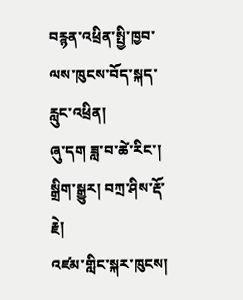བརྙན་འཕྲིན་སྤྱི་ཁྱབ་ལས་ཁུངས་བོད་སྐད་རླུང་འཕྲིན།
ཞུ་དག ཟླ་བ་ཚེ་རིང་།
སྒྲིག་སྒྱུར། བཀྲ་ཤིས་རྡོ་རྗེ།
འཛམ་གླིང་སྐར་ཁུངས།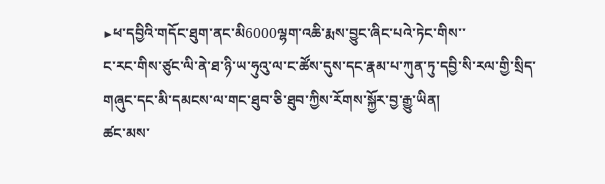▶ཕ་དབྱིའི་གདོང་ཐུག་ནང་མི6000ལྷག་འཆི་རྨས་བྱུང་ཞིང་པའེ་ཏེང་གིས་་
ང་རང་གིས་ཙུང་ལི་ནེ་ཐ་ཉི་ཡ་ཧུའུ་ལ་ང་ཚོས་དུས་དང་རྣམ་པ་ཀུན་ཏུ་དབྱི་སི་རལ་གྱི་སྲིད་གཞུང་དང་མི་དམངས་ལ་གང་ཐུབ་ཅི་ཐུབ་ཀྱིས་རོགས་སྐྱོར་བྱ་རྒྱུ་ཡིན།
ཚང་མས་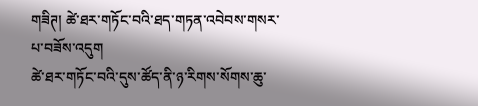གཟིཊ། ཚེ་ཐར་གཏོང་བའི་ཐད་གཏན་འབེབས་གསར་པ་བཟོས་འདུག
ཚེ་ཐར་གཏོང་བའི་དུས་ཚོད་ནི་ཉ་རིགས་སོགས་ཆུ་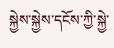སྐྱེས་སྐྱེས་དངོས་ཀྱི་སྐྱེ་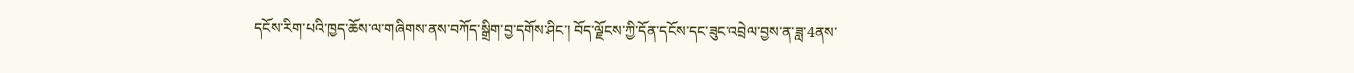དངོས་རིག་པའི་ཁྱད་ཆོས་ལ་གཞིགས་ནས་བཀོད་སྒྲིག་བྱ་དགོས་ཤིང་། བོད་ལྗོངས་ཀྱི་དོན་དངོས་དང་ཟུང་འབྲེལ་བྱས་ན་ཟླ་4ནས་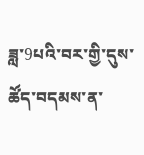ཟླ་9པའི་བར་གྱི་དུས་ཚོད་བདམས་ན་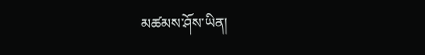མཚམས་ཤོས་ཡིན།